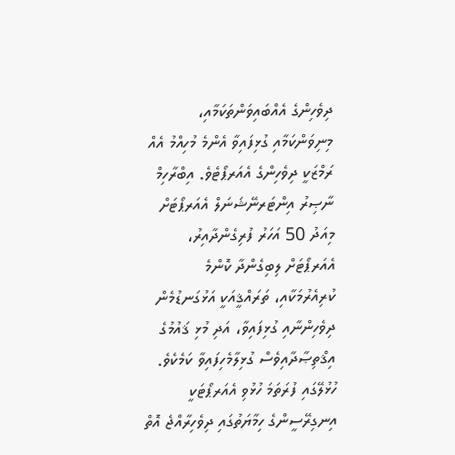ދިވެހިންގެ އެއްބައިވަންތަކަމާއި، މިނިވަންކަމާއި ގުޅިފައިވާ އެންމެ މުހިއްމު އެއް ރަމްޒަކީ ދިވެހިންގެ އެއަރޕޯޓެވެ. އިބްރާހިމް ނާޞިރު އިންޓަރނޭޝަނަލް އެއަރޕޯޓަށް މިއަދު 50 އަހަރު ފުރިގެންދާއިރު، އެއަރޕޯޓަށް ލިބިގެންދާ ކޮންމެ ކުރިއެރުމަކާއި، ތަރައްޤީއަކީ އަޅުގަނޑުމެން ދިވެހިންނާއި ގުޅިފައިވާ، އަދި މުޅި ޤައުމުގެ އިޤްތިޞާދާއިވެސް ގުޅިލާމެހިފައިވާ ކަމެކެވެ.
ހުޅުލޭގައި ފުރަތަމަ ހުޅުވި އެއަރޕޯޓަކީ އިނގިރޭސީންގެ ހިމާޔަތުގައި ދިވެހިރާއްޖެ އޮތް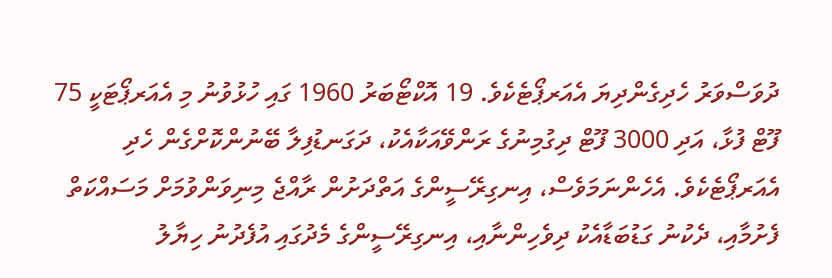ދުވަސްވަރު ހެދިގެންދިޔަ އެއަރޕޯޓެކެވެ. 19 އޮކްޓޯބަރު 1960 ގައި ހުޅުވުނު މި އެއަރޕޯޓަކީ 75 ފޫޓް ފުޅާ، އަދި 3000 ފޫޓް ދިގުމިނުގެ ރަންވޭއަކާއެކު، ދަގަނޑުފިލާ ބޭނުންކޮށްގެން ހެދި އެއަރޕޯޓެކެވެ. އެހެންނަމަވެސް، އިނގިރޭސީންގެ އަތްދަށުން ރާއްޖެ މިނިވަންވުމަށް މަސައްކަތް ފެށުމާއި، ދެކުނު ގަޑުބަޑާއެކު ދިވެހިންނާއި، އިނގިރޭސީންގެ މެދުގައި އުފެދުނު ހިޔާލު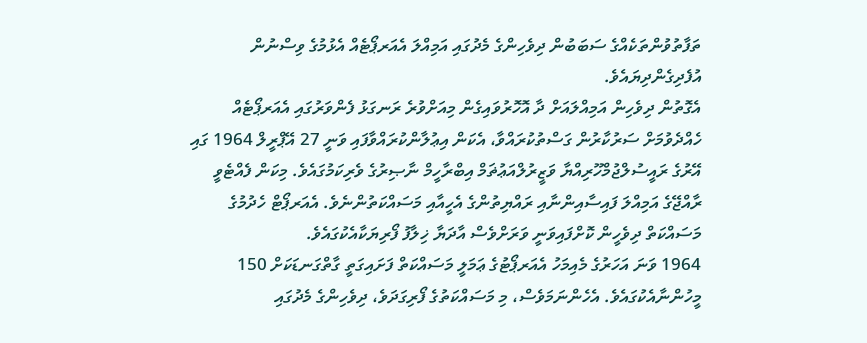ތަފާތުވުންތަކެއްގެ ސަބަބުން ދިވެހިންގެ މެދުގައި އަމިއްލަ އެއަރޕޯޓެއް އެޅުމުގެ ވިސްނުން އުފެދިގެންދިޔައެވެ.
އެގޮތުން ދިވެހިން އަމިއްލައަށް ދާ އޮހޮރުވައިގެން މިއަށްވުރެ ރަނގަޅު ފެންވަރުގައި އެއަރޕޯޓެއް ހެއްދެވުމަށް ސަރުކާރުން ގަސްތުކުރައްވާ، އެކަން އިޢުލާންކުރައްވާފައި ވަނީ 27 އޭޕްރީލް 1964 ގައި އޭރުގެ ރައީސުލްޖުމްހޫރިއްޔާ ވަޒީރުލްއަޢުޡަމް އިބްރާހީމް ނާޞިރުގެ ވެރިކަމުގައެވެ. މިކަން ފެއްޓެވީ ރާއްޖޭގެ އަމިއްލަ ފައިސާއިންނާއި ރައްޔިތުންގެ އެހީއާއި މަސައްކަތުންނެވެ. އެއަރޕޯޓް ހެދުމުގެ މަސައްކަތް ދިވެހީން ކޮށްފައިވަނީ ވަރަށްވެސް އާދަޔާ ޚިލާފު ފޯރިޔަކާއެކުގައެވެ.
1964 ވަނަ އަހަރުގެ މެއިމަހު އެއަރޕޯޓުގެ ޢަމަލީ މަސައްކަތް ފަށައިގަތީ ގާތްގަނޑަކަށް 150 މީހުންނާއެކުގައެވެ. އެހެންނަމަވެސް، މި މަސައްކަތުގެ ފޯރިގަދަވެ، ދިވެހިންގެ މެދުގައި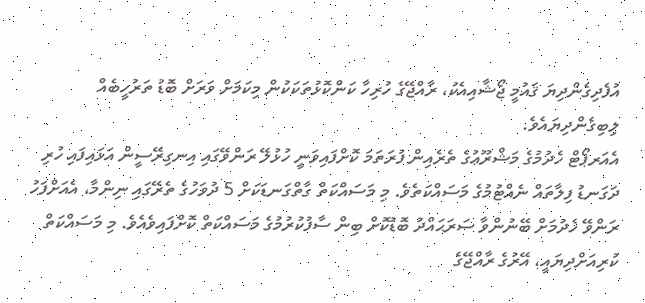އުފެދިގެންދިޔަ ޤައުމީ ޖޯޝާއިއެކު، ރާއްޖޭގެ ހުރިހާ ކަންކޮޅުތަކަކުން މިކަމަށް ވަރަށް ބޮޑު ތަރުހީބެއް ލިބިގެންދިޔައެވެ.
އެއަރޕޯޓް ހެދުމުގެ މަޝްރޫޢުގެ ތެރެއިން ފުރަތަމަ ކޮށްފައިވަނީ ހުޅުލޭ ރަންވޭގައި އިނގިރޭސީން އަޅައިފައި ހުރި ދަގަނޑު ފިލާތައް ނެއްޓުމުގެ މަސައްކަތެވެ. މި މަސައްކަތް ގާތްގަނޑަކަށް 5 ދުވަހުގެ ތެރޭގައި ނިންމާ، އެއަށްފަހު ރަންވޭ ހެދުމަށް ބޭނުންވާ ސަރަޙައްދު ބޮޑުކޮށް ބިން ސާފުކުރުމުގެ މަސައްކަތް ކޮށްފައިވެއެވެ. މި މަސައްކަތް ކުރިއަށްދިޔައީ، އޭރުގެ ރާއްޖޭގެ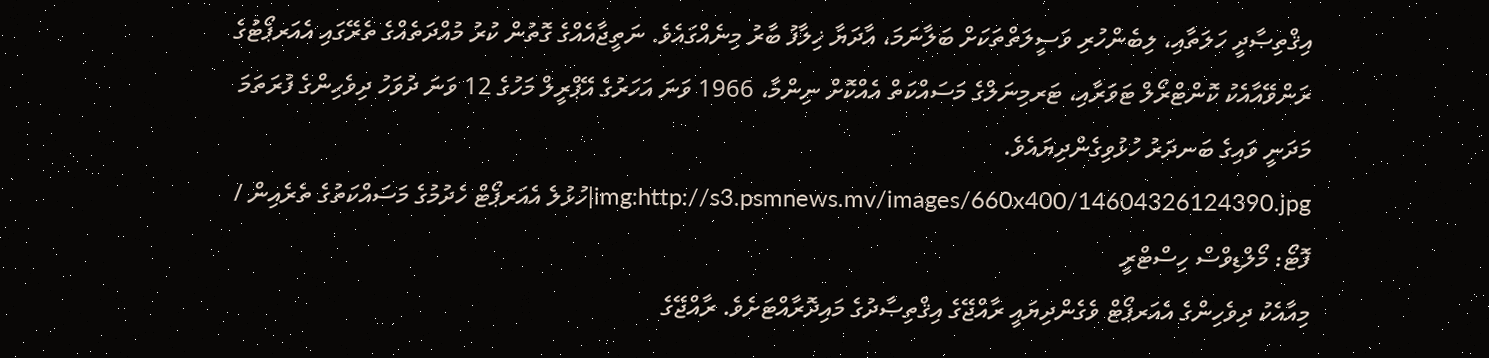އިޤްތިޞާދީ ހަލަތާއި، ލިބެންހުރި ވަސީލަތްތަކަށް ބަލާނަމަ، އާދަޔާ ޚިލާފު ބާރު މިނެއްގައެވެ. ނަތީޖާއެއްގެ ގޮތުން ކުރު މުއްދަތެއްގެ ތެރޭގައި އެއަރޕޯޓުގެ ރަންވޭއާއެކު ކޮންޓްރޯލް ޓަވަރާއި، ޓަރމިނަލްގެ މަސައްކަތް އެއްކޮށް ނިންމާ، 1966 ވަނަ އަހަރުގެ އޭޕްރީލް މަހުގެ 12 ވަނަ ދުވަހު ދިވެހިންގެ ފުރަތަމަ މަދަނީ ވައިގެ ބަނދަރު ހުޅުވިގެންދިޔައެވެ.
img:http://s3.psmnews.mv/images/660x400/14604326124390.jpg|ހުޅުލެ އެއަރޕޯޓް ހެދުމުގެ މަސައްކަތުގެ ތެރެއިން / ފޮޓޯ: މޯލްޑިވްސް ހިސްޓްރީ
މިއާއެކު ދިވެހިންގެ އެއަރޕޯޓް ވެގެންދިޔައީ ރާއްޖޭގެ އިޤްތިޞާދުގެ މައިދޮރާއްޓަށެވެ. ރާއްޖޭގެ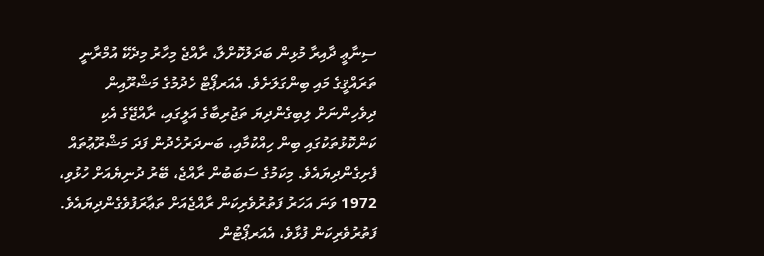ސިނާޢީ ދާއިރާ މުޅިން ބަދަލުކޮށްލާ، ރާއްޖެ މިހާރު މިދެކޭ އުމްރާނީ ތަރައްޤީގެ މައި ބިންގަލަށެވެ. އެއަރޕޯޓް ހެދުމުގެ މަޝްރޫއިން ދިވެހިންނަށް ލިބިގެންދިޔަ ތަޖުރިބާގެ އަލީގައި، ރާއްޖޭގެ އެކި ކަންކޮޅުތަކުގައި ބިން ހިއްކުމާއި، ބަނދަރުހެދުން ފަދަ މަޝްރޫޢުތައް ފެށިގެންދިޔައެވެ. މިކަމުގެ ސަބަބުން ރާއްޖެ، ބޭރު ދުނިޔެއަށް ހުޅުވި، 1972 ވަނަ އަހަރު ފަތުރުވެރިކަން ރާއްޖެއަށް ތަޢާރަފުވެގެންދިޔައެވެ.
ފަތުރުވެރިކަން ފުޅާވެ، އެއަރޕޯޓުން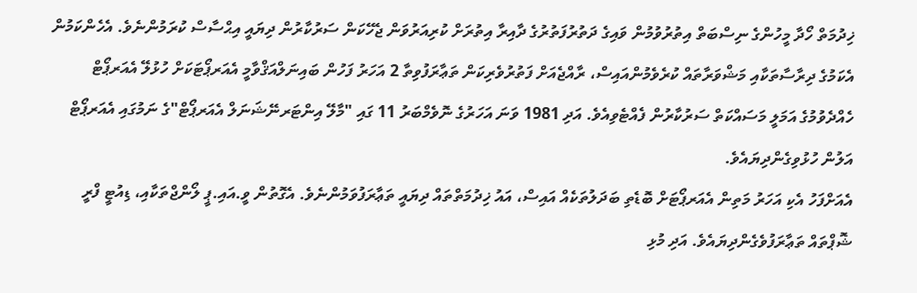ޚިދުމަތް ހޯދާ މީހުންގެ ނިސްބަތް އިތުރުވުމުން ވައިގެ ދަތުރުފަތުރުގެ ދާއިރާ އިތުރަށް ކުރިއަރުވަން ޖެހޭކަން ސަރުކާރުން ދިޔައީ އިޙްސާސް ކުރަމުންނެވެ. އެހެންކަމުން އެކަމުގެ ދިރާސާތަކާއި މަޝްވަރާތައް ކުރެވެމުންއައިސް، ރާއްޖެއަށް ފަތުރުވެރިކަން ތަޢާރަފުވިތާ 2 އަހަރު ފަހުން ބައިނަލްއަޤްވާމީ އެއަރޕޯޓަކަށް ހުޅުލޭ އެއަރޕޯޓް ހެއްދެވުމުގެ އަމަލީ މަސައްކަތް ސަރުކާރުން ފެއްޓެވިއެވެ. އަދި 1981 ވަނަ އަހަރުގެ ނޮވެމްބަރު 11 ގައި "މާލޭ އިންޓަރނޭޝަނަލް އެއަރޕޯޓް"ގެ ނަމުގައި އެއަރޕޯޓް އަލުން ހުޅުވިގެންދިޔައެވެ.
އެއަށްފަހު އެކި އަހަރު މަތިން އެއަރޕޯޓަށް ބޮޑެތި ބަދަލުތަކެއް އައިސް، އައު ޚިދުމަތްތައް ދިޔައީ ތަޢާރަފުވަމުންނެވެ. އެގޮތުން ވީ.އައި.ޕީ ލޯންޖްތަކާއި، ޑިއުޓީ ފްރީ ޝޮޕްތައް ތަޢާރަފުވެގެންދިޔައެވެ. އަދި މުޅި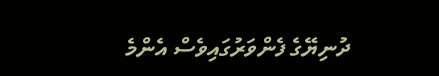ދުނިޔޭގެ ފެންވަރުގައިވެސް އެންމެ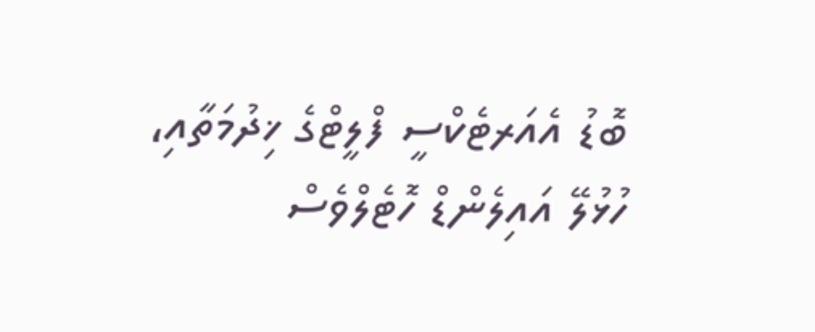ބޮޑު އެއަރޓެކްސީ ފްލީޓްގެ ޚިދުމަތާއި، ހުޅުލޭ އައިލެންޑް ހޮޓެލްވެސް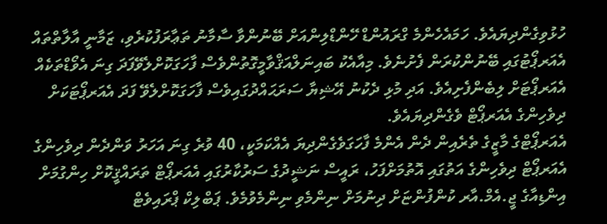ހުޅުވިގެންދިޔައެވެ. ހަމައެހެންމެ ގްރައުންޑް ހޭންޑްލިންއަށް ބޭނުންވާ ސާމާނު ތަޢާރަފުކުރެވި، ޒަމާނީ އާލާތްތައް އެއަރޕޯޓުގައި ބޭނުންކުރަން ފެށުނެވެ. މިއާއެކު ބައިނަލްއަޤްވާމީގޮތުންވެސް ފާހަގަކޮށްލެވޭފަދަ ގިނަ އެވޯޑްތަކެއް އެއަރޕޯޓަށް ލިބެންފެށިއެވެ. އަދި މުޅި ދެކުނު އޭޝިޔާ ސަރަޙައްދުގައިވެސް ފާހަގަކޮށްލެވޭ ފަދަ އެއަރޕޯޓަކަށް ދިވެހިންގެ އެއަރޕޯޓް ވެގެންދިޔައެވެ.
އެއަރޕޯޓްގެ މާޒީގެ ތެރެއިން ދެން އެންމެ ފާހަގަވެގެންދިޔަ އެއްކަމަކީ، 40 ވުރެ ގިނަ އަހަރު ވަންދެން ދިވެހިންގެ އެއަރޕޯޓް ދިވެހިންގެ އަތުގައި އޮތުމަށްފަހު، ރައީސް ނަޝީދުގެ ސަރުކާރުގައި އެއަރޕޯޓް ތަރައްޤީކޮށް ހިންގުމަށް އިންޑިއާގެ ޖީ.އެމް.އާރ ކުންފުންޏަށް ދިނުމަށް ނިންމެވި ނިންމެވުމެވެ. ޕަބްލިކް ޕްރައިވެޓް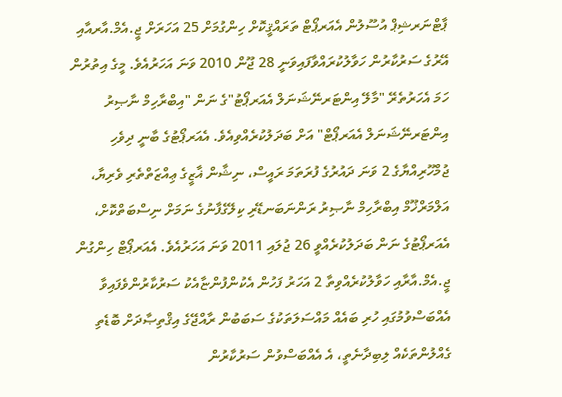ޕާޓްނަރޝިޕް އުސޫލުން އެއަރޕޯޓް ތަރައްޤީކޮށް ހިންގުމަށް 25 އަހަރަށް ޖީ.އެމް.އާރއާއި އޭރުގެ ސަރުކާރުން ހަވާލުކުރައްވާފައިވަނީ 28 ޖޫން 2010 ވަނަ އަހަރުއެވެ. މީގެ އިތުރުން ހަމަ އެހަރުތެރޭ "މާލޭ އިންޓަރނޭޝަނަލް އެއަރޕޯޓު"ގެ ނަން "އިބްރާހިމް ނާޞިރު އިންޓަރނޭޝަނަލް އެއަރޕޯޓް" އަށް ބަދަލުކުރެއްވިއެވެ. އެއަރޕޯޓުގެ ބާނީ ދިވެހި ޖުމްހޫރިއްޔާގެ 2 ވަނަ ދައުރުގެ ފުރަތަމަ ރައީސް، ނިޝާން ޣާޒީގެ ޢިއްޒަތްތެރި ވެރިޔާ، އަލްމަރްޚޫމް އިބްރާހިމް ނާޞިރު ރަންނަބަނޑޭރި ކިލޭގެފާނުގެ ނަމަށް ނިސްބަތްކޮށް، އެއަރޕޯޓުގެ ނަން ބަދަލުކުރެއްވީ 26 ޖުލައި 2011 ވަނަ އަހަރުއެވެ. އެއަރޕޯޓް ހިންގުން ޖީ.އެމް.އާރާއި ހަވާލުކުރެއްވިތާ 2 އަހަރު ފަހުން އެކުންފުންޏާއެކު ސަރުކާރުންވެފައިވާ އެއްބަސްވުމުގައި ހުރި ބައެއް މައްސަލަތަކުގެ ސަބަބުން ރާއްޖޭގެ އިޤްތިޞާދަށް ބޮޑެތި ގެއްލުންތަކެއް ލިބިދާނެތީ، އެ އެއްބަސްވުން ސަރުކާރުން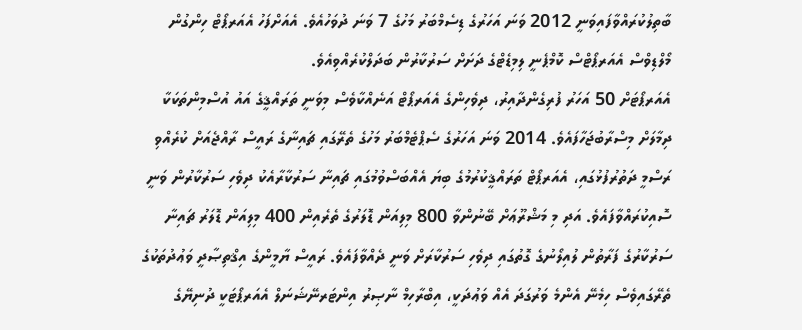ބާތިލުކުރައްވާފައިވަނީ 2012 ވަނަ އަހަރުގެ ޑިސެމްބަރު މަހުގެ 7 ވަނަ ދުވަހުއެވެ. އެއަށްފަހު އެއަރޕޯޓް ހިންގުން މޯލްޑިވްސް އެއަރޕޯޓްސް ކޮމްޕެނީ ލިމިޑެޓްގެ ދަށަށް ސަރުކާރުން ބަދަލްކުރެއްވިއެވެ.
އެއަރޕޯޓަށް 50 އަހަރު ފުރިގެންދާއިރު، ދިވެހިންގެ އެއަރޕޯޓް އަނެއްކާވެސް މިވަނީ ތަރައްޤީގެ އައު އުސްމިންތަކަކާ ދިމާލަށް މިސްރާބުޖަހާފައެވެ. 2014 ވަނަ އަހަރުގެ ސެޕްޓެމްބަރު މަހުގެ ތެރޭގައި ޗައިނާގެ ރައީސް ރާއްޖެއަށް ކުރެއްވި ރަސްމީ ދަތުރުފުޅުގައި، އެއަރޕޯޓް ތަރައްޤީކުރުމުގެ ބިޔަ އެއްބަސްވުމުގައި ޗައިނާ ސަރުކާރާއެކު ދިވެހި ސަރުކާރުން ވަނީ ސޮއިކުރައްވާފައެވެ. އަދި މި މަޝްރޫޢަށް ބޭނުންވާ 800 މިލިއަން ޑޮލަރުގެ ތެރެއިން 400 މިލިއަން ޑޮލަރު ޗައިނާ ސަރުކާރުގެ ފަރާތުން ލުއިލޯނުގެ ގޮތުގައި ދިވެހި ސަރުކާރަށް ވަނީ ދެއްވާފައެވެ. ރައީސް ޔާމީންގެ އިޤްތިޞާދީ ވަޢުދުތަކުގެ ތެރޭގައިވެސް ހިމެނޭ އެންމެ ވަރުގަދަ އެއް ވަޢުދަކީ، އިބްރާހިމް ނާޞިރު އިންޓަރނޭޝަނަލް އެއަރޕޯޓަކީ ދުނިޔޭގެ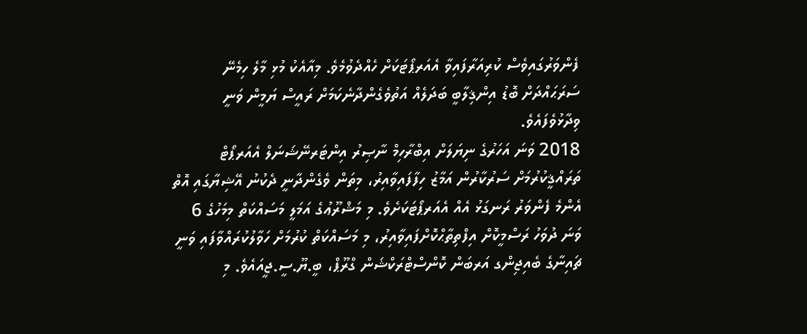ފެންވަރުގައިވެސް ކުރިއަރާފައިވާ އެއަރޕޯޓަކަށް ހެއްދެވުމެވެ. މިއާއެކު މުޅި މާލެ ހިމެނޭ ސަރަޙައްދަށް ބޮޑު އިންޤިލާބީ ބަދަލެއް އަތުވެގެންދާނެކަމަށް ރައީސް ޔަމީން ވަނީ ވިދާޅުވެފައެވެ.
2018 ވަނަ އަހަރުގެ ނިޔަލަށް އިބްރާހިމް ނާޞިރު އިންޓަރނޭޝަނަލް އެއަރޕޯޓް ތަރައްޤީކުރުމަށް ސަރުކާރުން އަމާޒު ހިފާފައިވާއިރު، މިތަން ވެގެންދާނީ ދެކުނު އޭޝިޔާގައި އޮތް އެންމެ ފެންވަރު ރަނގަޅު އެއް އެއަރޕޯޓަކަށެވެ. މި މަޝްރޫޢުގެ އަމަލީ މަސައްކަތް މިމަހުގެ 6 ވަނަ ދުވަހު ރަސްމީކޮށް އިފްތިތާޙްކޮށްފައިވާއިރު، މި މަސައްކަތް ކުރުމަށް ހަވާލުކުރައްވާފައި ވަނީ ޗައިނާގެ ބެއިޖިންގ އަރބަން ކޮންސްޓްރަކްޝަން ގްރޫޕް، ބީ.ޔޫ.ސީ.ޖީއައެވެ. މި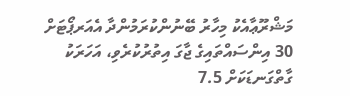މަޝްރޫޢާއެކު މިހާރު ބޭނުންކުރަމުންދާ އެއަރޕޯޓަށް 30 އިންސައްތައިގެ ޖާގަ އިތުރުކުރެވި، އަހަރަކު ގާތްގަނޑަކަށް 7.5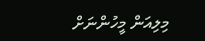މިލިއަން މީހުންނަށް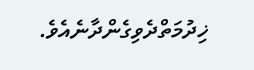ޚިދުމަތްދެވިގެންދާނެއެވެ.